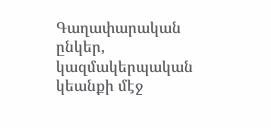Գաղափարական ընկեր, կազմակերպական կեանքի մէջ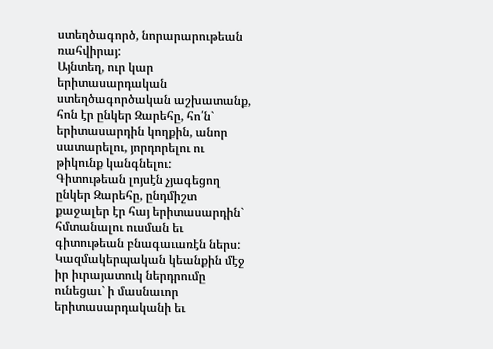ստեղծագործ, նորարարութեան ռահվիրայ:
Այնտեղ, ուր կար երիտասարդական ստեղծագործական աշխատանք, հոն էր ընկեր Զարեհը, հո՛ն` երիտասարդին կողքին, անոր սատարելու, յորդորելու ու թիկունք կանգնելու:
Գիտութեան լոյսէն չյագեցող ընկեր Զարեհը, ընդմիշտ քաջալեր էր հայ երիտասարդին` հմտանալու ուսման եւ գիտութեան բնագաւառէն ներս:
Կազմակերպական կեանքին մէջ իր իւրայատուկ ներդրումը ունեցաւ` ի մասնաւոր երիտասարդականի եւ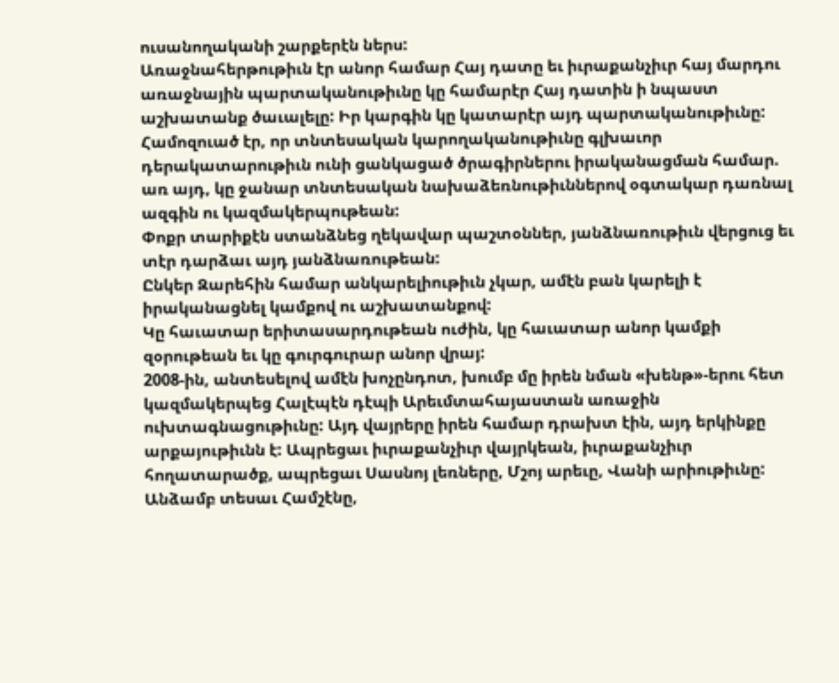ուսանողականի շարքերէն ներս:
Առաջնահերթութիւն էր անոր համար Հայ դատը եւ իւրաքանչիւր հայ մարդու առաջնային պարտականութիւնը կը համարէր Հայ դատին ի նպաստ աշխատանք ծաւալելը: Իր կարգին կը կատարէր այդ պարտականութիւնը:
Համոզուած էր, որ տնտեսական կարողականութիւնը գլխաւոր դերակատարութիւն ունի ցանկացած ծրագիրներու իրականացման համար. առ այդ, կը ջանար տնտեսական նախաձեռնութիւններով օգտակար դառնալ ազգին ու կազմակերպութեան:
Փոքր տարիքէն ստանձնեց ղեկավար պաշտօններ, յանձնառութիւն վերցուց եւ տէր դարձաւ այդ յանձնառութեան:
Ընկեր Զարեհին համար անկարելիութիւն չկար, ամէն բան կարելի է իրականացնել կամքով ու աշխատանքով:
Կը հաւատար երիտասարդութեան ուժին, կը հաւատար անոր կամքի զօրութեան եւ կը գուրգուրար անոր վրայ:
2008-ին, անտեսելով ամէն խոչընդոտ, խումբ մը իրեն նման «խենթ»-երու հետ կազմակերպեց Հալէպէն դէպի Արեւմտահայաստան առաջին ուխտագնացութիւնը: Այդ վայրերը իրեն համար դրախտ էին, այդ երկինքը արքայութիւնն է: Ապրեցաւ իւրաքանչիւր վայրկեան, իւրաքանչիւր հողատարածք, ապրեցաւ Սասնոյ լեռները, Մշոյ արեւը, Վանի արիութիւնը: Անձամբ տեսաւ Համշէնը,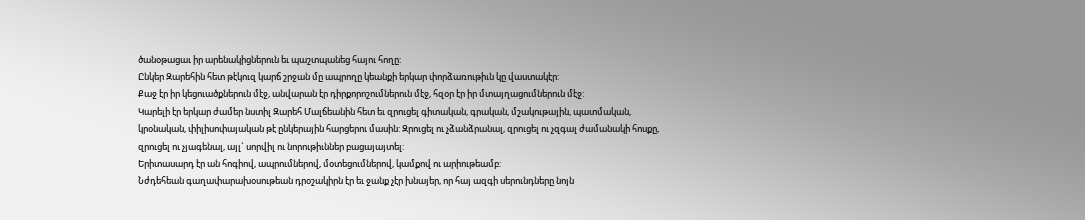ծանօթացաւ իր արենակիցներուն եւ պաշտպանեց հայու հողը:
Ընկեր Զարեհին հետ թէկուզ կարճ շրջան մը ապրողը կեանքի երկար փորձառութիւն կը վաստակէր:
Քաջ էր իր կեցուածքներուն մէջ, անվարան էր դիրքորոշումներուն մէջ, հզօր էր իր մտայղացումներուն մէջ:
Կարելի էր երկար ժամեր նստիլ Զարեհ Մալճեանին հետ եւ զրուցել գիտական, գրական, մշակութային, պատմական, կրօնական, փիլիսոփայական թէ ընկերային հարցերու մասին: Զրուցել ու չձանձրանալ, զրուցել ու չզգալ ժամանակի հոսքը, զրուցել ու չյագենալ, այլ` սորվիլ ու նորութիւններ բացայայտել:
Երիտասարդ էր ան հոգիով, ապրումներով, մօտեցումներով, կամքով ու արիութեամբ:
Նժդեհեան գաղափարախօսութեան դրօշակիրն էր եւ ջանք չէր խնայեր, որ հայ ազգի սերունդները նոյն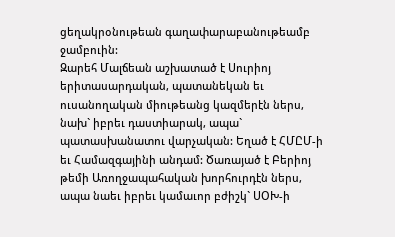ցեղակրօնութեան գաղափարաբանութեամբ ջամբուին:
Զարեհ Մալճեան աշխատած է Սուրիոյ երիտասարդական, պատանեկան եւ ուսանողական միութեանց կազմերէն ներս, նախ` իբրեւ դաստիարակ, ապա` պատասխանատու վարչական: Եղած է ՀՄԸՄ-ի եւ Համազգայինի անդամ: Ծառայած է Բերիոյ թեմի Առողջապահական խորհուրդէն ներս, ապա նաեւ իբրեւ կամաւոր բժիշկ` ՍՕԽ-ի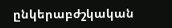ընկերաբժշկական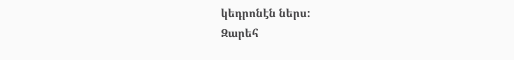կեդրոնէն ներս:
Զարեհ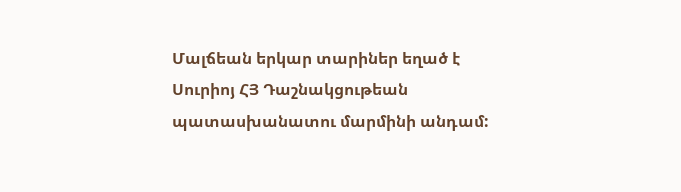Մալճեան երկար տարիներ եղած է Սուրիոյ ՀՅ Դաշնակցութեան պատասխանատու մարմինի անդամ: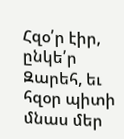Հզօ՛ր էիր, ընկե՛ր Զարեհ, եւ հզօր պիտի մնաս մեր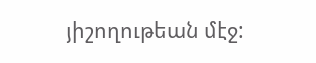յիշողութեան մէջ: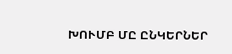ԽՈՒՄԲ ՄԸ ԸՆԿԵՐՆԵՐ